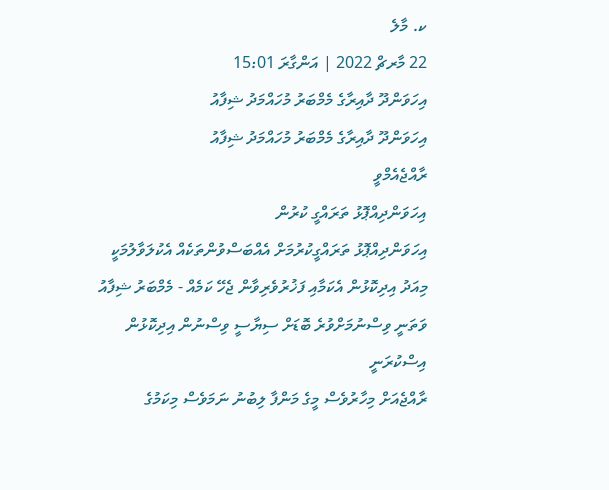ކ. މާލެ
22 މާރޗް 2022 | އަންގާރަ 15:01
އިހަވަންދޫ ދާއިރާގެ މެމްބަރު މުހައްމަދު ޝިފާއު
އިހަވަންދޫ ދާއިރާގެ މެމްބަރު މުހައްމަދު ޝިފާއު
ރާއްޖެއެމްވީ
އިހަވަންދިއްޕޮޅު ތަރައްގީ ކުރުން
އިހަވަންދިއްޕޮޅު ތަރައްގީކުރުމަށް އެއްބަސްވުންތަކެއް އެކުލަވާލުމަކީ މިއަދު އިދިކޮޅުން އެކަމާއި ފަޚުރުވެރިވާން ޖެހޭ ކަމެއް - މެމްބަރު ޝިފާއު
ވަތަނީ ވިސްނުމަށްވުރެ ބޮޑަށް ސިޔާސީ ވިސްނުން އިދިކޮޅުން އިސްކުރަނީ
ރާއްޖެއަށް މިހާރުވެސް މީގެ މަންފާ ލިބުނު ނަމަވެސް މިކަމުގެ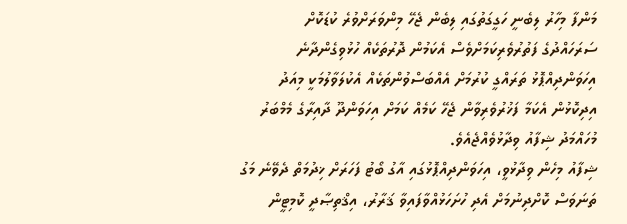މަންފާ މިހާރު ލިބެނީ ހަގީގަތުގައި ލިބެން ޖެހޭ މިންވަރަށްވުރެ ކުޑަކޮށް
ސަރަހައްދުގެ ފަތުރުވެރިކަމަށްވެސް އެކަމުން ދޮރުތަކެއް ހުޅުވިގެންދާނެ
އިހަވަންދިއްޕޮޅު ތަރައްގީ ކުރުމަށް އެއްބަސްވުންތަކެއް އެކުލަވާލުމަކީ މިއަދު އިދިކޮޅުން އެކަމާ ފަޚުރުވެރިވާން ޖެހޭ ކަމެއް ކަމަށް އިހަވަންދޫ ދާއިރާގެ މެމްބަރު މުހައްމަދު ޝިފާއު ވިދާޅުވެއްޖެއެވެ.
ޝިފާއު މިހެން ވިދާޅުވީ، އިހަވަންދިއްޕޮޅުގައި އާގު ބޯޓު ފަހަރަށް ޚިދުމަތް ދެވޭނެ މަގު ތަނަވަސް ކޮށްދިނުމަށް އެދި ހުށަހަޅުއްވާފައިވާ ޤަރާރު، އިޤްތިޞާދީ ކޮމިޓީން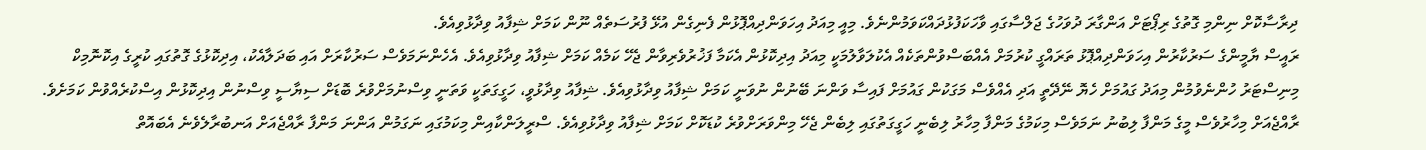ދިރާސާކޮށް ނިންމި ގޮތުގެ ރިޕޯޓަށް އަންގާރަ ދުވަހުގެ ޖަލްސާގައި ވާހަކަފުޅުދައްކަވަމުންނެވެ. މިއީ މިއަދު އިހަވަންދިއްޕޮޅުން ފެނިގެން އުޅޭ ފުރުސަތެއް ނޫން ކަމަށް ޝިފާއު ވިދާޅުވިއެވެ.
ރައީސް ޔާމީންގެ ސަރުކާރުން އިހަވަންދިއްޕޮޅު ތަރައްގީ ކުރުމަށް އެއްބަސްވުންތަކެއް އެކުލަވާލުމަކީ މިއަދު އިދިކޮޅުން އެކަމާ ފަޚުރުވެރިވާން ޖެހޭ ކަމެއް ކަމަށް ޝިފާއު ވިދާޅުވިއެވެ. އެހެންނަމަވެސް ސަރުކާރަށް އައި ބަދަލާއެކު، އިދިކޮޅުގެ ގޮތުގައި ކުރީގެ އިކޮނޮމިކް މިނިސްޓަރު ހުންނެވުމުން މިއަދު ގައުމަށް ހެޔޮ ނޭދޭތީ އަދި އެއްވެސް މަގަކުން ގައުމަށް ފައިސާ ވަންނަ ބޭނުން ނުވަނީ ކަމަށް ޝިފާއު ވިދާޅުވިއެވެ. ޝިފާއު ވިދާޅުވީ، ހަގީގަތަކީ ވަތަނީ ވިސްނުމަށްވުރެ ބޮޑަށް ސިޔާސީ ވިސްނުން އިދިކޮޅުން އިސްކުރެއްވުން ކަމަށެވެ.
ރާއްޖެއަށް މިހާރުވެސް މީގެ މަންފާ ލިބުނު ނަމަވެސް މިކަމުގެ މަންފާ މިހާރު ލިބެނީ ހަގީގަތުގައި ލިބެން ޖެހޭ މިންވަރަށްވުރެ ކުޑަކޮށް ކަމަށް ޝިފާއު ވިދާޅުވިއެވެ. ސްރީލަންކާއިން މިކަމުގައި ނަގަމުން އަންނަ މަންފާ ރާއްޖެއަށް އަނބުރާލެވެނެ އެބައޮތް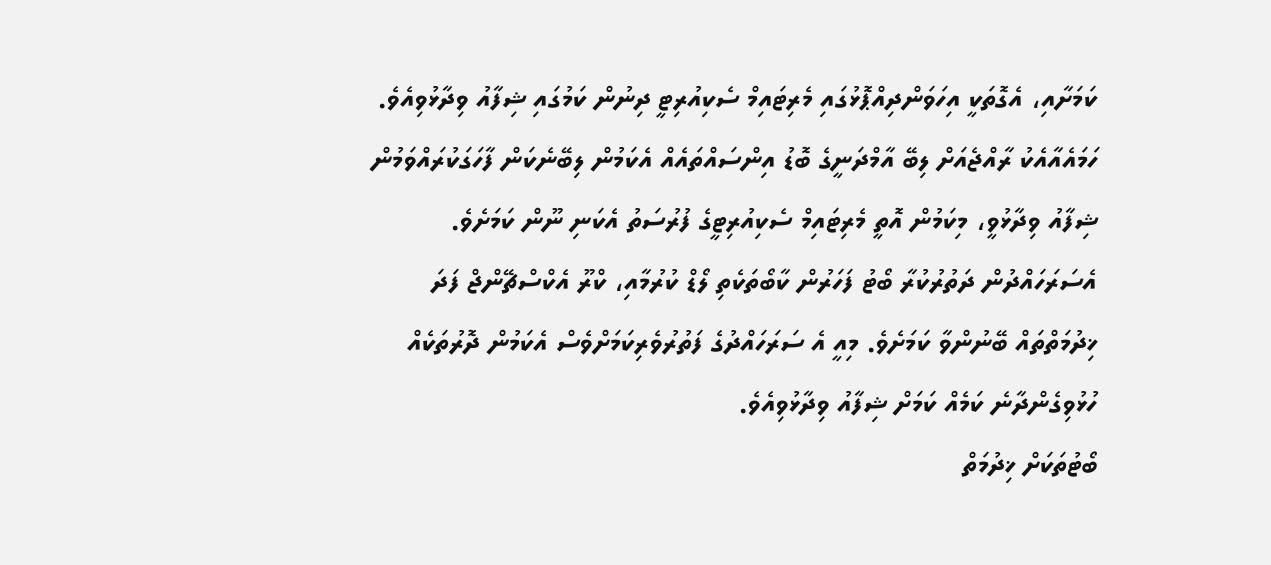ކަމަށާއި، އެގޮތަކީ އިހަވަންދިއްޕޮޅުގައި މެރިޓައިމް ސެކިއުރިޓީ ދިނުން ކަމުގައި ޝިފާއު ވިދާޅުވިއެވެ. ހަމައެއާއެކު ރާއްޖެއަށް ލިބޭ އާމްދަނީގެ ބޮޑު އިންސައްތައެއް އެކަމުން ލިބޭނެކަން ފާހަގަކުރައްވަމުން ޝިފާއު ވިދާޅުވީ، މިކަމުން އޮތީ މެރިޓައިމް ސެކިއުރިޓީގެ ފުރުސަތު އެކަނި ނޫން ކަމަށެވެ. އެސަރަހައްދުން ދަތުރުކުރާ ބޯޓު ފަހަރުން ކާބޯތަކެތި ލޯޑް ކުރުމާއި، ކްރޫ އެކްސްޗޭންޖް ފަދަ ޚިދުމަތްތައް ބޭނުންވާ ކަމަށެވެ. މިއީ އެ ސަރަހައްދުގެ ފަތުރުވެރިކަމަށްވެސް އެކަމުން ދޮރުތަކެއް ހުޅުވިގެންދާނެ ކަމެއް ކަމަށް ޝިފާއު ވިދާޅުވިއެވެ.
ބޯޓުތަކަށް ޚިދުމަތް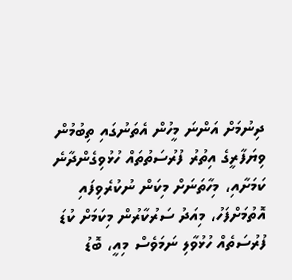ދިނުމަށް އަންނަ މީހުން އެތަނުގައި ތިބުމުން ވިޔަފާރީގެ އިތުރު ފުރުސަތުތައް ހުޅުވިގެންދާނެ ކަމަށާއި، މިހާތަނަށް މިކަން ނުކުރެވިފައި އޮތުމަށްފަހު، މިއަދު ސަރުކާރުން މިކަމަށް ކުޑަ ފުރުސަތެއް ހުޅުވާލި ނަމަވެސް މިއީ، ބޮޑު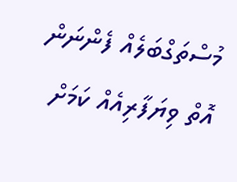މުސްތަގްބަލެއް ފެންނަން އޮތް ވިޔަފާރިއެއް ކަމަށް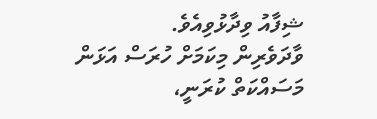ޝިފާއު ވިދާޅުވިއެވެ.
ވާދަވެރިން މިކަމަށް ހުރަސް އަޅަން މަސައްކަތް ކުރަނީ،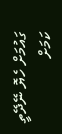ގައުމަށް ހެޔޮ ނޭދޭތީ ކަމަށް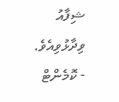ޝިފާއު ވިދާޅުވިއެވެ.
- ކޮމެންޓް